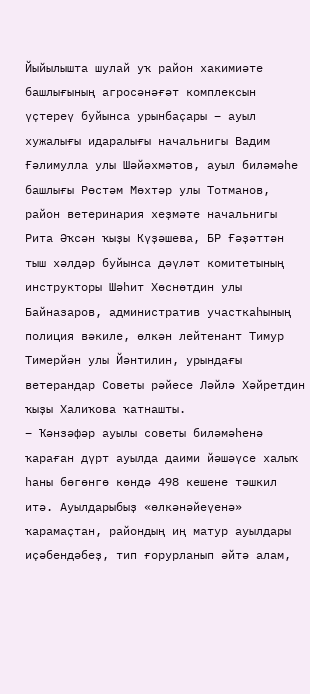Йыйылышта шулай уҡ район хакимиәте башлығының агросәнәғәт комплексын үҫтереү буйынса урынбаҫары – ауыл хужалығы идаралығы начальнигы Вадим Ғәлимулла улы Шәйәхмәтов, ауыл биләмәһе башлығы Рөстәм Мөхтәр улы Тотманов, район ветеринария хеҙмәте начальнигы Рита Әҡсән ҡыҙы Күҙәшева, БР Ғәҙәттән тыш хәлдәр буйынса дәүләт комитетының инструкторы Шәһит Хөснөтдин улы Байназаров, административ участкаһының полиция вәкиле, өлкән лейтенант Тимур Тимерйән улы Йәнтилин, урындағы ветерандар Советы рәйесе Ләйлә Хәйретдин ҡыҙы Халиҡова ҡатнашты.
– Ҡәнзәфәр ауылы советы биләмәһенә ҡараған дүрт ауылда даими йәшәүсе халыҡ һаны бөгөнгө көндә 498 кешене тәшкил итә. Ауылдарыбыҙ «өлкәнәйеүенә» ҡарамаҫтан, райондың иң матур ауылдары иҫәбендәбеҙ, тип ғорурланып әйтә алам,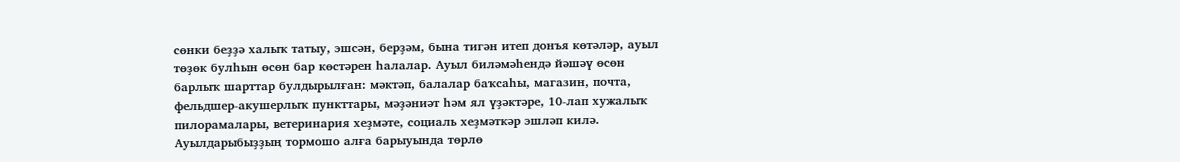сөнки беҙҙә халыҡ татыу, эшсән, берҙәм, бына тигән итеп донъя көтәләр, ауыл төҙөк булһын өсөн бар көстәрен һалалар. Ауыл биләмәһендә йәшәү өсөн барлыҡ шарттар булдырылған: мәктәп, балалар баҡсаһы, магазин, почта, фельдшер-акушерлыҡ пункттары, мәҙәниәт һәм ял үҙәктәре, 10-лап хужалыҡ пилорамалары, ветеринария хеҙмәте, социаль хеҙмәткәр эшләп килә.
Ауылдарыбыҙҙың тормошо алға барыуында төрлө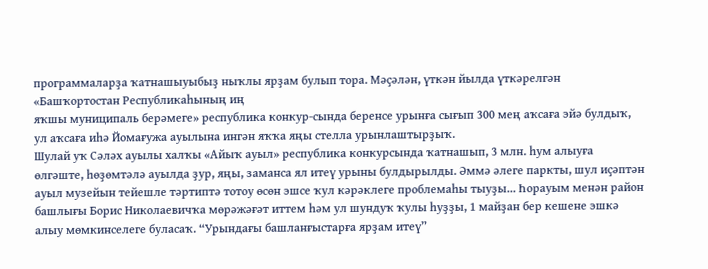программаларҙа ҡатнашыуыбыҙ ныҡлы ярҙам булып тора. Мәҫәлән, үткән йылда үткәрелгән «Башҡортостан Республикаһының иң
яҡшы муниципаль берәмеге» республика конкур-сында беренсе урынға сығып 300 мең аҡсаға эйә булдыҡ, ул аҡсаға иһә Йомағужа ауылына ингән яҡҡа яңы стелла урынлаштырҙыҡ.
Шулай уҡ Сәләх ауылы халҡы «Айыҡ ауыл» республика конкурсында ҡатнашып, 3 млн. һум алыуға өлгәште, һөҙөмтәлә ауылда ҙур, яңы, заманса ял итеү урыны булдырылды. Әммә әлеге паркты, шул иҫәптән ауыл музейын тейешле тәртиптә тотоу өсөн эшсе ҡул кәрәклеге проблемаһы тыуҙы... Һорауым менән район башлығы Борис Николаевичҡа мөрәжәғәт иттем һәм ул шундуҡ ҡулы һуҙҙы, 1 майҙан бер кешене эшкә алыу мөмкинселеге буласаҡ. “Урындағы башланғыстарға ярҙам итеү”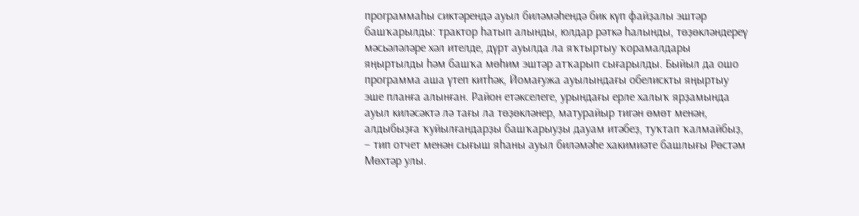программаһы сиктәрендә ауыл биләмәһендә бик күп файҙалы эштәр башҡарылды: трактор һатып алынды, юлдар рәткә һалынды, төҙөкләндереү мәсьәләләре хәл ителде, дүрт ауылда ла яҡтыртыу ҡорамалдары яңыртылды һәм башҡа мөһим эштәр атҡарып сығарылды. Быйыл да ошо программа аша үтеп китһәк, Йомағужа ауылындағы обелискты яңыртыу эше планға алынған. Район етәкселеге, урындағы ерле халыҡ ярҙамында ауыл киләсәктә лә тағы ла төҙөкләнер, матурайыр тигән өмөт менән, алдыбыҙға ҡуйылғандарҙы башҡарыуҙы дауам итәбеҙ, туҡтап ҡалмайбыҙ, – тип отчет менән сығыш яһаны ауыл биләмәһе хакимиәте башлығы Рөстәм Мөхтәр улы.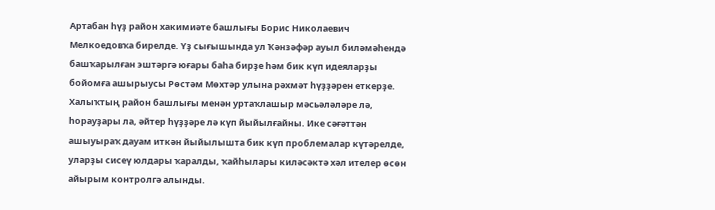Артабан һүҙ район хакимиәте башлығы Борис Николаевич Мелкоедовҡа бирелде. Үҙ сығышында ул Ҡәнзәфәр ауыл биләмәһендә башҡарылған эштәргә юғары баһа бирҙе һәм бик күп идеяларҙы бойомға ашырыусы Рөстәм Мөхтәр улына рәхмәт һүҙҙәрен еткерҙе. Халыҡтың район башлығы менән уртаҡлашыр мәсьәләләре лә, һорауҙары ла, әйтер һүҙҙәре лә күп йыйылғайны. Ике сәғәттән ашыуыраҡ дауам иткән йыйылышта бик күп проблемалар күтәрелде, уларҙы сисеү юлдары ҡаралды, ҡайһылары киләсәктә хәл ителер өсөн айырым контролгә алынды.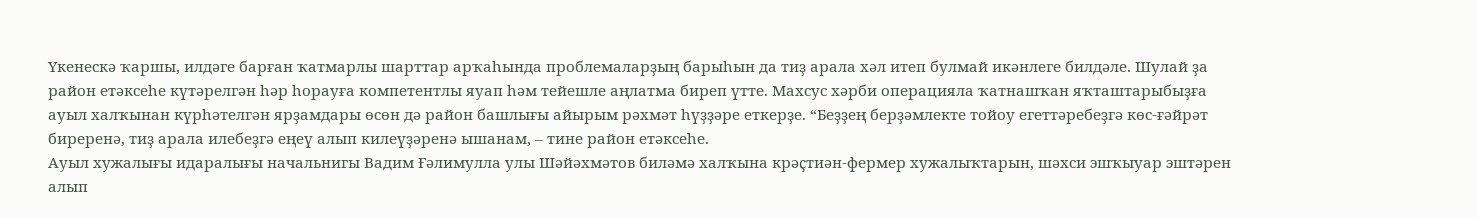Үкенескә ҡаршы, илдәге барған ҡатмарлы шарттар арҡаһында проблемаларҙың барыһын да тиҙ арала хәл итеп булмай икәнлеге билдәле. Шулай ҙа район етәксеһе күтәрелгән һәр һорауға компетентлы яуап һәм тейешле аңлатма биреп үтте. Махсус хәрби операцияла ҡатнашҡан яҡташтарыбыҙға ауыл халҡынан күрһәтелгән ярҙамдары өсөн дә район башлығы айырым рәхмәт һүҙҙәре еткерҙе. “Беҙҙең берҙәмлекте тойоу егеттәребеҙгә көс-ғәйрәт биреренә, тиҙ арала илебеҙгә еңеү алып килеүҙәренә ышанам, – тине район етәксеһе.
Ауыл хужалығы идаралығы начальнигы Вадим Ғәлимулла улы Шәйәхмәтов биләмә халҡына крәҫтиән-фермер хужалыҡтарын, шәхси эшҡыуар эштәрен алып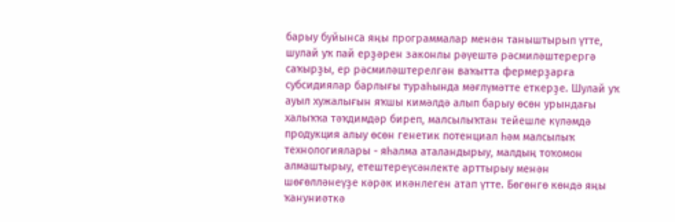барыу буйынса яңы программалар менән таныштырып үтте, шулай уҡ пай ерҙәрен законлы рәүештә рәсмиләштерергә саҡырҙы, ер рәсмиләштерелгән ваҡытта фермерҙарға субсидиялар барлығы тураһында мәғлүмәтте еткерҙе. Шулай уҡ ауыл хужалығын яҡшы кимәлдә алып барыу өсөн урындағы халыҡҡа тәҡдимдәр биреп, малсылыҡтан тейешле күләмдә продукция алыу өсөн генетик потенциал һәм малсылыҡ технологиялары - яһалма аталандырыу, малдың тоҡомон алмаштырыу, етештереүсәнлекте арттырыу менән шөғөлләнеүҙе кәрәк икәнлеген атап үтте. Бөгөнгө көндә яңы ҡануниәткә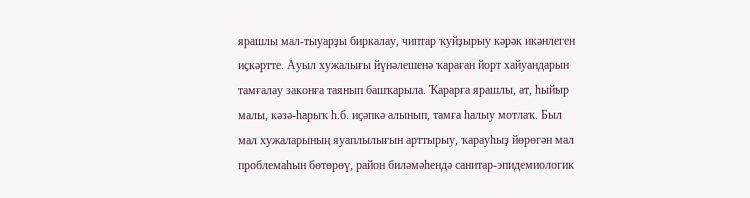ярашлы мал-тыуарҙы биркалау, чиптар ҡуйҙырыу кәрәк икәнлеген иҫкәртте. Ауыл хужалығы йүнәлешенә ҡараған йорт хайуандарын тамғалау законға таянып башҡарыла. Ҡарарға ярашлы, ат, һыйыр малы, кәзә-һарыҡ һ.б. иҫәпкә алынып, тамға һалыу мотлаҡ. Был мал хужаларының яуаплылығын арттырыу, ҡарауһыҙ йөрөгән мал проблемаһын бөтөрөү, район биләмәһендә санитар-эпидемиологик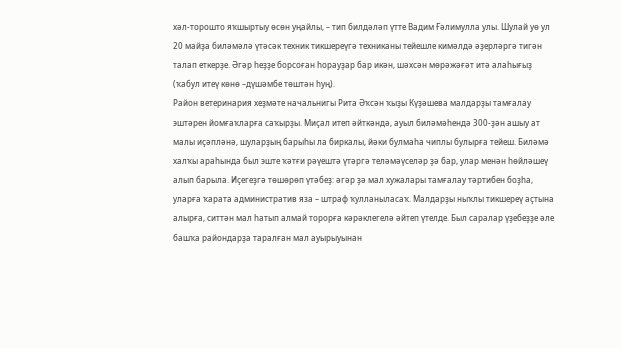хәл-торошто яҡшыртыу өсөн уңайлы, – тип билдәләп үтте Вадим Ғәлимулла улы. Шулай уө ул 20 майҙа биләмәлә үтәсәк техник тикшереүгә техниканы тейешле кимәлдә әҙерләргә тигән талап еткерҙе. Әгәр һеҙҙе борсоған һорауҙар бар икән, шәхсән мөрәжәғәт итә алаһығыҙ (ҡабул итеү көнө –дүшәмбе төштән һуң).
Район ветеринария хеҙмәте начальнигы Рита Әҡсән ҡыҙы Күҙәшева малдарҙы тамғалау эштәрен йомғаҡларға саҡырҙы. Миҫал итеп әйткәндә, ауыл биләмәһендә 300-ҙән ашыу ат малы иҫәпләнә, шуларҙың барыһы ла биркалы, йәки булмаһа чиплы булырға тейеш. Биләмә халҡы араһында был эште ҡәтғи рәүештә үтәргә теләмәүселәр ҙә бар, улар менән һөйләшеү алып барыла. Иҫегеҙгә төшөрөп үтәбеҙ: әгәр ҙә мал хужалары тамғалау тәртибен боҙһа, уларға ҡарата административ яза – штраф ҡулланыласаҡ. Малдарҙы ныҡлы тикшереү аҫтына алырға, ситтән мал һатып алмай торорға кәрәклегелә әйтеп үтелде. Был саралар үҙебеҙҙе әле башҡа райондарҙа таралған мал ауырыуынан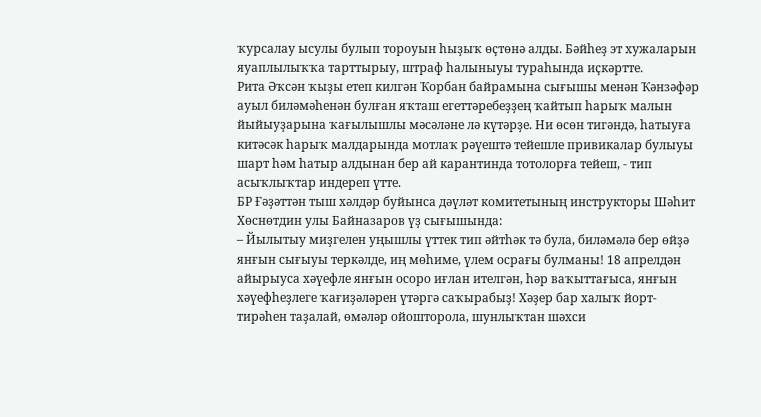ҡурсалау ысулы булып тороуын һыҙыҡ өҫтөнә алды. Бәйһеҙ эт хужаларын яуаплылыҡҡа тарттырыу, штраф һалыныуы тураһында иҫкәртте.
Рита Әҡсән ҡыҙы етеп килгән Ҡорбан байрамына сығышы менән Ҡәнзәфәр ауыл биләмәһенән булған яҡташ егеттәребеҙҙең ҡайтып һарыҡ малын йыйыуҙарына ҡағылышлы мәсәләне лә күтәрҙе. Ни өсөн тигәндә, һатыуға китәсәк һарыҡ малдарында мотлаҡ рәүештә тейешле привикалар булыуы шарт һәм һатыр алдынан бер ай карантинда тотолорға тейеш, - тип асыҡлыҡтар индереп үтте.
БР Ғәҙәттән тыш хәлдәр буйынса дәүләт комитетының инструкторы Шәһит Хөснөтдин улы Байназаров үҙ сығышында:
– Йылытыу миҙгелен уңышлы үттек тип әйтһәк тә була, биләмәлә бер өйҙә янғын сығыуы теркәлде, иң мөһиме, үлем осрағы булманы! 18 апрелдән айырыуса хәүефле янғын осоро иғлан ителгән, һәр ваҡыттағыса, янғын хәүефһеҙлеге ҡағиҙәләрен үтәргә саҡырабыҙ! Хәҙер бар халыҡ йорт-тирәһен таҙалай, өмәләр ойошторола, шунлыҡтан шәхси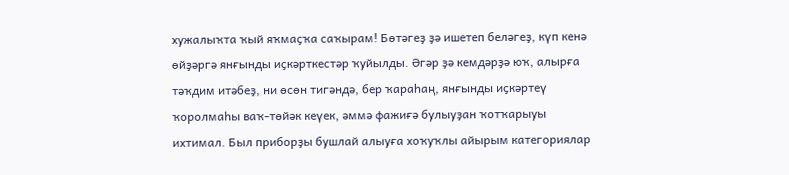хужалыҡта ҡый яҡмаҫҡа саҡырам! Бөтәгеҙ ҙә ишетеп беләгеҙ, күп кенә өйҙәргә янғынды иҫкәрткестәр ҡуйылды. Әгәр ҙә кемдәрҙә юҡ, алырға тәҡдим итәбеҙ, ни өсөн тигәндә, бер ҡараһаң, янғынды иҫкәртеү ҡоролмаһы ваҡ-төйәк кеүек, әммә фажиғә булыуҙан ҡотҡарыуы ихтимал. Был приборҙы бушлай алыуға хоҡуҡлы айырым категориялар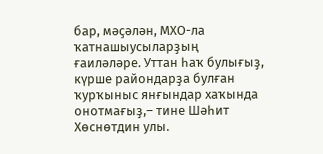бар, мәҫәлән, МХО-ла ҡатнашыусыларҙың ғаиләләре. Уттан һаҡ булығыҙ, күрше райондарҙа булған ҡурҡыныс янғындар хаҡында онотмағыҙ,– тине Шәһит Хөснөтдин улы.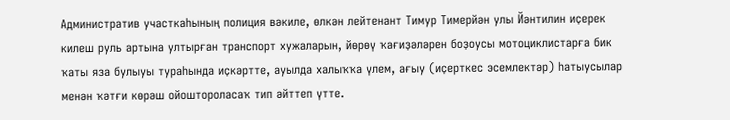Административ участкаһының полиция вәкиле, өлкән лейтенант Тимур Тимерйән улы Йәнтилин иҫерек килеш руль артына ултырған транспорт хужаларын, йөрөү ҡағиҙәләрен боҙоусы мотоциклистарға бик ҡаты яза булыуы тураһында иҫкәртте, ауылда халыҡҡа үлем, ағыу (иҫерткес эсемлектәр) һатыусылар менән ҡәтғи көрәш ойоштороласаҡ тип әйттеп үтте.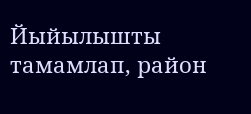Йыйылышты тамамлап, район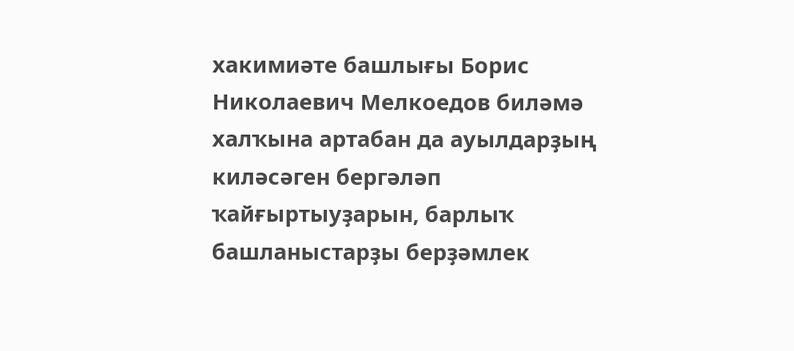хакимиәте башлығы Борис Николаевич Мелкоедов биләмә халҡына артабан да ауылдарҙың киләсәген бергәләп ҡайғыртыуҙарын, барлыҡ башланыстарҙы берҙәмлек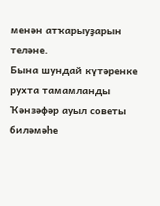менән атҡарыуҙарын теләне.
Бына шундай күтәренке рухта тамамланды Ҡәнзәфәр ауыл советы биләмәһе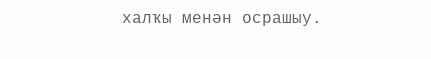халҡы менән осрашыу.